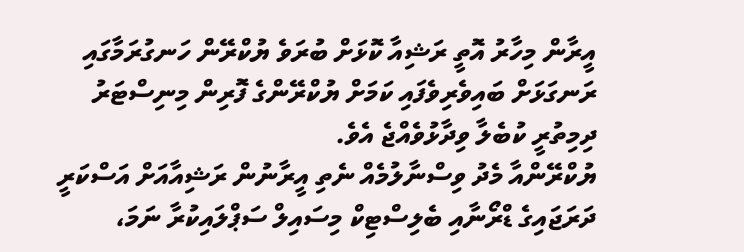އީރާން މިހާރު އޮތީ ރަޝިއާ ކޮޅަށް ބުރަވެ ޔުކްރޭން ހަނގުރަމާގައި ރަނގަޅަށް ބައިވެރިވެފައި ކަމަށް ޔުކްރޭންގެ ފޮރިން މިނިސްޓަރު ދިމިތުރީ ކުބެލާ ވިދާޅުވެއްޖެ އެވެ.
ޔުކްރޭންއާ މެދު ވިސްނާލުމެއް ނެތި އީރާނުން ރަޝިއާއަށް އަސްކަރީ ދަރަޖައިގެ ޑްރޯނާއި ބެލިސްޓިކް މިސައިލް ސަޕްލައިކުރާ ނަމަ،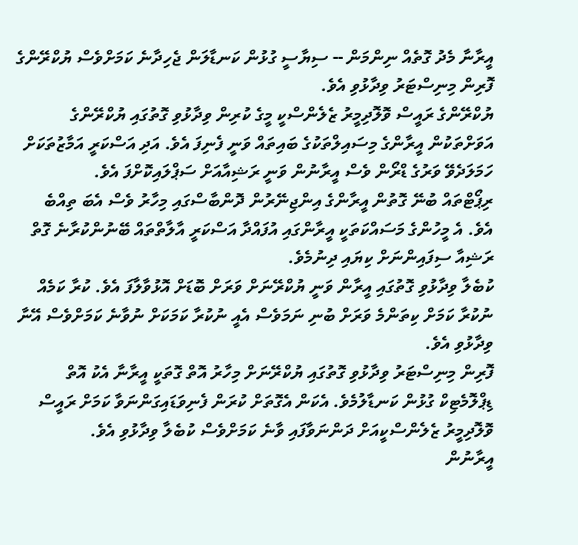އީރާނާ މެދު ގޮތެއް ނިންމަން -- ސިޔާސީ ގުޅުން ކަނޑާލަން ޖެހިދާނެ ކަމަށްވެސް ޔުކްރޭންގެ ފޮރިން މިނިސްޓަރު ވިދާޅުވި އެވެ.
ޔުކްރޭންގެ ރައީސް ވޮލޮދިމީރު ޒެލެންސްކީ މީގެ ކުރިން ވިދާޅުވި ގޮތުގައި ޔުކްރޭންގެ އަވަށްތަކުން އީރާންގެ މިސައިލްތަކުގެ ބައިތައް ވަނީ ފެނިފަ އެވެ. އަދި އަސްކަރީ އަމާޒުތަކަށް ހަމަލަދެވޭ ވަރުގެ ޑްރޯން ވެސް އީރާނުން ވަނީ ރަޝިއާއަށް ސަޕްލައިކޮށްފަ އެވެ.
ރިޕޯޓްތައް ބުނޭ ގޮތުން އީރާންގެ އިންޖިނޭރުން ދޮންބާސްގައި މިހާރު ވެސް އެބަ ތިއްބެ އެވެ. އެ މީހުންގެ މަސައްކަތަކީ އީރާންގައި އުފައްދާ އަސްކަރީ އާލާތްތައް ބޭނުންކުރާނެ ގޮތް ރަޝިއާ ސިފައިންނަށް ކިޔައި ދިނުމެވެ.
ކުބެލާ ވިދާޅުވި ގޮތުގައި އީރާން ވަނީ ޔުކްރޭނަށް ވަރަށް ބޮޑަށް އޮޅުވާލާފަ އެވެ. ކުރާ ކަމެއް ނުކުރާ ކަމަށް ކިތަންމެ ވަރަށް ބުނި ނަމަވެސް އެއީ ނުކުރާ ކަމަކަށް ނުވާނެ ކަމަށްވެސް އޭނާ ވިދާޅުވި އެވެ.
ފޮރިން މިނިސްޓަރު ވިދާޅުވި ގޮތުގައި ޔުކްރޭނަށް މިހާރު އޮތް ގޮތަކީ އީރާނާ އެކު އޮތް ޑިޕްލޮމެޓިކް ގުޅުން ކަނޑާލުމެވެ. އެކަން އެގޮތަށް ކުރަން ފެނިވަޑައިގަންނަވާ ކަމަށް ރައީސް ވޮލޮދިމީރު ޒެލެންސްކީއަށް ދަންނަވާފައި ވާނެ ކަމަށްވެސް ކުބެލާ ވިދާޅުވި އެވެ.
އީރާނުން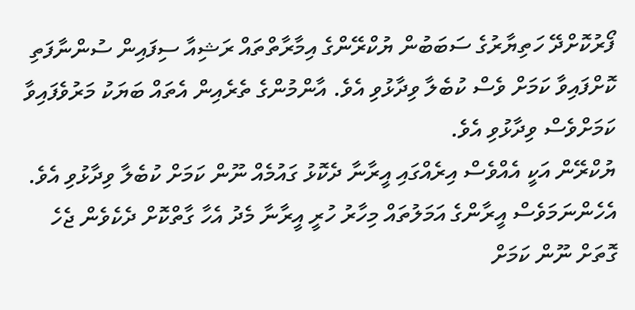ފޯރުކޮށްދޭ ހަތިޔާރުގެ ސަބަބުން ޔުކްރޭންގެ އިމާރާތްތައް ރަޝިއާ ސިފައިން ސުންނާފަތި ކޮށްފައިވާ ކަމަށް ވެސް ކުބެލާ ވިދާޅުވި އެވެ. އާންމުންގެ ތެރެއިން އެތައް ބަޔަކު މަރުވެފައިވާ ކަމަށްވެސް ވިދާޅުވި އެވެ.
ޔުކްރޭން އަކީ އެއްވެސް އިރެއްގައި އީރާނާ ދެކޮޅު ގައުމެއް ނޫން ކަމަށް ކުބެލާ ވިދާޅުވި އެވެ. އެހެންނަމަވެސް އީރާންގެ އަމަލުތައް މިހާރު ހުރީ އީރާނާ މެދު އެހާ ގާތްކޮށް ދެކެވެން ޖެހެ ގޮތަށް ނޫން ކަމަށް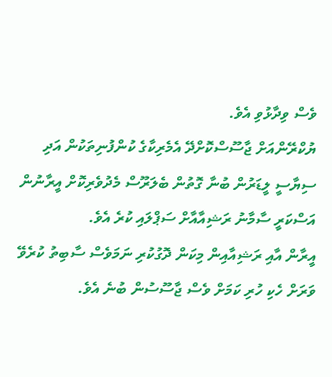ވެސް ވިދާޅުވި އެވެ.
ޔުކްރޭންއަށް ޖާސޫސްކޮށްދޭ އެމެރިކާގެ ކުންފުނިތަކުން އަދި ސިޔާސީ ލީޑަރުން ބުނާ ގޮތުން ބެލަރޫސް މެދުވެރިކޮށް އީރާނުން އަސްކަރީ ސާމާނު ރަޝިއާއާށް ސަޕްލައި ކުރެ އެވެ.
އީރާން އާއި ރަޝިއާއިން މިކަން ދޮގުކުރި ނަމަވެސް ސާބިތު ކުރެވޭ ވަރަށް ހެކި ހުރި ކަމަށް ވެސް ޖާސޫސުން ބުނެ އެވެ.